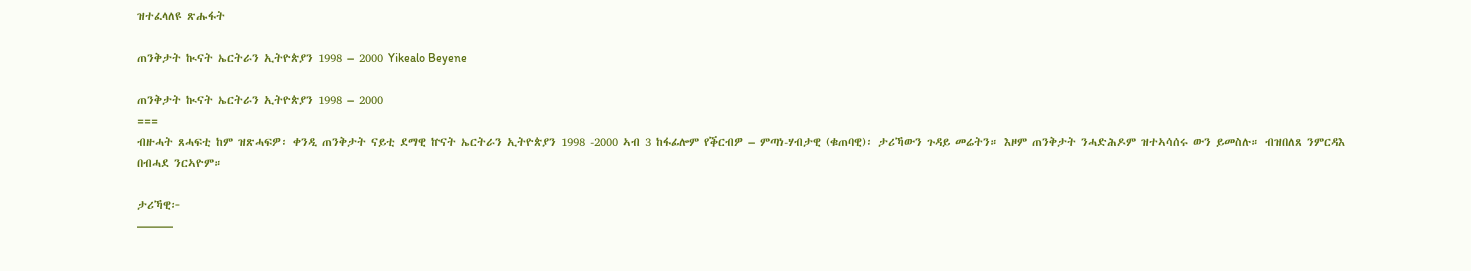ዝተፈላለዩ ጽሑፋት

ጠንቅታት ኲናት ኤርትራን ኢትዮጵያን 1998 – 2000 Yikealo Beyene

ጠንቅታት ኲናት ኤርትራን ኢትዮጵያን 1998 – 2000
===
ብዙሓት ጸሓፍቲ ከም ዝጽሓፍዎ፡ ቀንዲ ጠንቅታት ናይቲ ደማዊ ኵናት ኤርትራን ኢትዮጵያን 1998 -2000 ኣብ 3 ከፋፊሎም የቕርብዎ – ምጣነ-ሃብታዊ (ቁጠባዊ)፡ ታሪኻውን ጉዳይ መሬትን። እዞም ጠንቅታት ንሓድሕዶም ዝተኣሳሰሩ ውን ይመስሉ። ብዝበለጸ ንምርዳእ በብሓደ ንርኣዮም።

ታሪኻዊ፦
———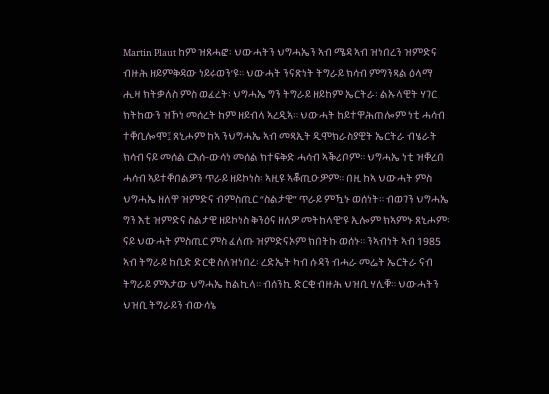Martin Plaut ከም ዝጸሓፎ፡ ህውሓትን ህግሓኤን ኣብ ሜዳ ኣብ ዝነበረን ዝምድና ብዙሕ ዘይምቅዳው ነይሩወን’ዩ። ህውሓት ንናጽነት ትግራይ ክሳብ ምግንጻል ዕላማ ሒዛ ክትቃለስ ምስ ወፈረት፡ ህግሓኤ ግን ትግራይ ዘይከም ኤርትራ፡ ልኡላዊት ሃገር ክትከውን ዝኾነ መሰረት ከም ዘይብላ ኣረዲኣ። ህውሓት ከይተዋሕጠሎም ነቲ ሓሳብ ተቐቢሎሞ፤ ጸኒሖም ከኣ ንህግሓኤ ኣብ መጻኢት ዲሞክራስያዊት ኤርትራ ብሄራት ክሳብ ናይ መሰል ርእሰ-ውሳነ መሰል ክተፍቅድ ሓሳብ ኣቕሪቦም። ህግሓኤ ነቲ ዝቐረበ ሓሳብ ኣይተቐበልዎን ጥራይ ዘይኮነስ፡ ኣዚዩ ኣቖጢዑዎም። በዚ ከኣ ህውሓት ምስ ህግሓኤ ዘለዋ ዝምድና ብምስጢር “ስልታዊ” ጥራይ ምዃኑ ወሰነት። ብወገን ህግሓኤ ግን እቲ ዝምድና ስልታዊ ዘይኮነስ ቅንዕና ዘለዎ መትከላዊ’ዩ ኢሎም ክኣምኑ ጸኒሖም፡ ናይ ህውሓት ምስጢር ምስ ፈለጡ ዝምድናኦም ክበትኩ ወሰኑ። ንኣብነት ኣብ 1985 ኣብ ትግራይ ከቢድ ድርቂ ስለዝነበረ፡ ረድኤት ካብ ሱዳን ብሓራ መሬት ኤርትራ ናብ ትግራይ ምእታው ህግሓኤ ከልኪላ። ብሰንኪ ድርቂ ብዙሕ ህዝቢ ሃሊቑ። ህውሓትን ህዝቢ ትግራይን ብውሳኔ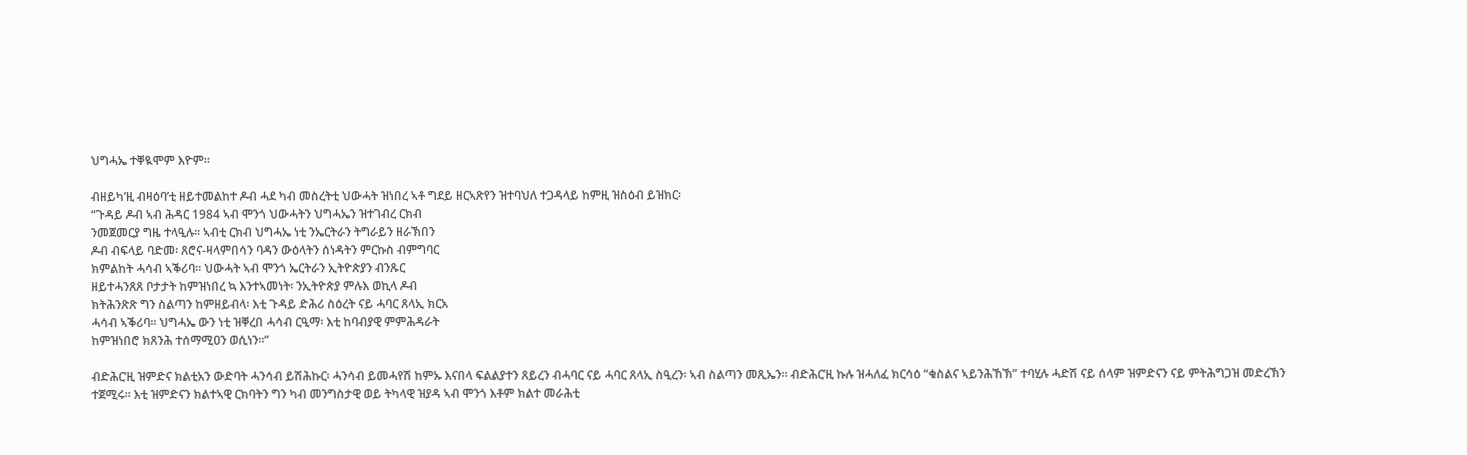ህግሓኤ ተቐዪሞም እዮም።

ብዘይካ’ዚ ብዛዕባ’ቲ ዘይተመልከተ ዶብ ሓደ ካብ መስረትቲ ህውሓት ዝነበረ ኣቶ ግደይ ዘርኣጽየን ዝተባህለ ተጋዳላይ ከምዚ ዝስዕብ ይዝክር፡
“ጉዳይ ዶብ ኣብ ሕዳር 1984 ኣብ ሞንጎ ህውሓትን ህግሓኤን ዝተገብረ ርክብ
ንመጀመርያ ግዜ ተላዒሉ። ኣብቲ ርክብ ህግሓኤ ነቲ ንኤርትራን ትግራይን ዘራኽበን
ዶብ ብፍላይ ባድመ፡ ጸሮና-ዛላምበሳን ባዳን ውዕላትን ሰነዳትን ምርኩስ ብምግባር
ክምልከት ሓሳብ ኣቕሪባ። ህውሓት ኣብ ሞንጎ ኤርትራን ኢትዮጵያን ብንጹር
ዘይተሓንጸጸ ቦታታት ከምዝነበረ ኳ እንተኣመነት፡ ንኢትዮጵያ ምሉእ ወኪላ ዶብ
ክትሕንጽጽ ግን ስልጣን ከምዘይብላ፡ እቲ ጉዳይ ድሕሪ ስዕረት ናይ ሓባር ጸላኢ ክርአ
ሓሳብ ኣቕሪባ። ህግሓኤ ውን ነቲ ዝቐረበ ሓሳብ ርዒማ፡ እቲ ከባብያዊ ምምሕዳራት
ከምዝነበሮ ክጸንሕ ተሰማሚዐን ወሲነን።”

ብድሕር’ዚ ዝምድና ክልቲአን ውድባት ሓንሳብ ይሽሕኩር፡ ሓንሳብ ይመሓየሽ ከምኡ እናበላ ፍልልያተን ጸይረን ብሓባር ናይ ሓባር ጸላኢ ስዒረን፡ ኣብ ስልጣን መጺኤን። ብድሕር’ዚ ኩሉ ዝሓለፈ ክርሳዕ “ቁስልና ኣይንሕኸኽ” ተባሂሉ ሓድሽ ናይ ሰላም ዝምድናን ናይ ምትሕግጋዝ መድረኽን ተጀሚሩ። እቲ ዝምድናን ክልተኣዊ ርክባትን ግን ካብ መንግስታዊ ወይ ትካላዊ ዝያዳ ኣብ ሞንጎ እቶም ክልተ መራሕቲ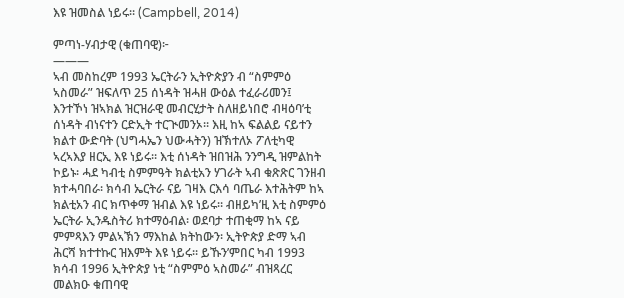እዩ ዝመስል ነይሩ። (Campbell, 2014)

ምጣነ-ሃብታዊ (ቁጠባዊ)፦
———
ኣብ መስከረም 1993 ኤርትራን ኢትዮጵያን ብ “ስምምዕ ኣስመራ” ዝፍለጥ 25 ሰነዳት ዝሓዘ ውዕል ተፈራሪመን፤ እንተኾነ ዝኣክል ዝርዝራዊ መብርሂታት ስለዘይነበሮ ብዛዕባ’ቲ ሰነዳት ብነናተን ርድኢት ተርጒመንኦ። እዚ ከኣ ፍልልይ ናይተን ክልተ ውድባት (ህግሓኤን ህውሓትን) ዝኽተለኦ ፖለቲካዊ ኣረኣእያ ዘርኢ እዩ ነይሩ። እቲ ሰነዳት ዝበዝሕ ንንግዲ ዝምልከት ኮይኑ፡ ሓደ ካብቲ ስምምዓት ክልቲአን ሃገራት ኣብ ቁጽጽር ገንዘብ ክተሓባበራ፡ ክሳብ ኤርትራ ናይ ገዛእ ርእሳ ባጤራ እተሕትም ከኣ ክልቲአን ብር ክጥቀማ ዝብል እዩ ነይሩ። ብዘይካ’ዚ እቲ ስምምዕ ኤርትራ ኢንዱስትሪ ክተማዕብል፡ ወደባታ ተጠቂማ ከኣ ናይ ምምጻእን ምልኣኽን ማእከል ክትከውን፡ ኢትዮጵያ ድማ ኣብ ሕርሻ ክተተኩር ዝእምት እዩ ነይሩ። ይኹን’ምበር ካብ 1993 ክሳብ 1996 ኢትዮጵያ ነቲ “ስምምዕ ኣስመራ” ብዝጻረር መልክዑ ቁጠባዊ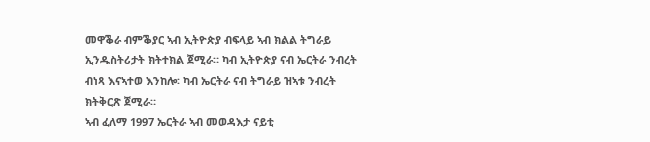መዋቕራ ብምቕያር ኣብ ኢትዮጵያ ብፍላይ ኣብ ክልል ትግራይ ኢንዱስትሪታት ክትተክል ጀሚራ። ካብ ኢትዮጵያ ናብ ኤርትራ ንብረት ብነጻ እናኣተወ እንከሎ፡ ካብ ኤርትራ ናብ ትግራይ ዝኣቱ ንብረት ክትቅርጽ ጀሚራ።
ኣብ ፈለማ 1997 ኤርትራ ኣብ መወዳእታ ናይቲ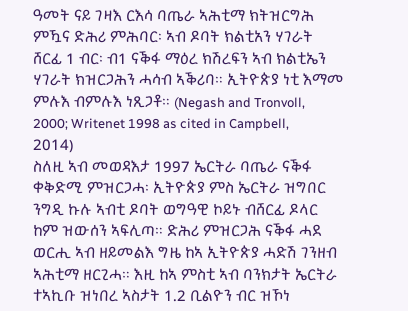ዓመት ናይ ገዛእ ርእሳ ባጤራ ኣሕቲማ ክትዝርግሕ ምዃና ድሕሪ ምሕባር፡ ኣብ ዶባት ክልቲአን ሃገራት ሸርፊ 1 ብር፡ ብ1 ናቕፋ ማዕረ ክሽረፍን ኣብ ክልቲኤን ሃገራት ክዝርጋሕን ሓሳብ ኣቕሪባ። ኢትዮጵያ ነቲ እማመ ምሉእ ብምሉእ ነጺጋቶ። (Negash and Tronvoll, 2000; Writenet 1998 as cited in Campbell, 2014)
ስለዚ ኣብ መወዳእታ 1997 ኤርትራ ባጤራ ናቕፋ ቀቅድሚ ምዝርጋሓ፡ ኢትዮጵያ ምስ ኤርትራ ዝግበር ንግዲ ኩሉ ኣብቲ ዶባት ወግዓዊ ኮይኑ ብሸርፊ ዶላር ከም ዝውሰን ኣፍሊጣ። ድሕሪ ምዝርጋሕ ናቕፋ ሓደ ወርሒ ኣብ ዘይመልእ ግዜ ከኣ ኢትዮጵያ ሓድሽ ገንዘብ ኣሕቲማ ዘርጊሓ። እዚ ከኣ ምስቲ ኣብ ባንክታት ኤርትራ ተኣኪቡ ዝነበረ ኣስታት 1.2 ቢልዮን ብር ዝኾነ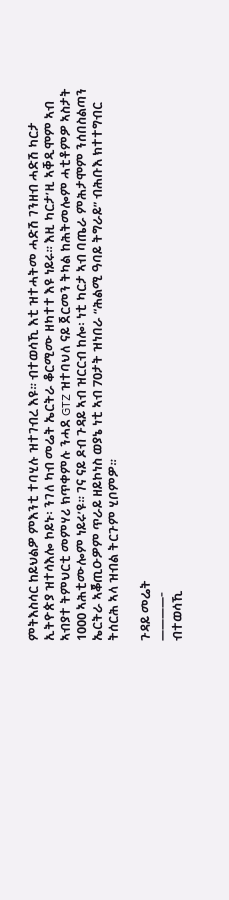ምትእስሳር ከይህልዎ ምእንቲ ተባሂሉ ዝተገብረ እዩ። ብተወሳኺ እቲ ዝተሓትመ ሓድሽ ገንዘብ ሓድሽ ካርታ ኢትዮጵያ ዝተሳእሎ ኮይኑ፡ ንገለ ካብ መሬት ኤርትራ ቆርሚሙ ዘካተተ እዩ ነይሩ። እዚ ካርታ’ዚ ኣቐዲሞም ኣብ ኣብያተ ትምህርቲ መምሃሪ ክጥቀምሉ ንሓደ GTZ ዝተባህለ ናይ ጀርመን ትካል ከሕትመሎም ሓቲቶምዎ ኣስታት 1000 ኣሕቲሙሎም ነይሩ’ዩ። ገና ናይ ዶብ ጉዳይ ኣብ ዝርርብ ከሎ፡ ነቲ ካርታ ኣብ ባጤራ ምሕታሞም ንሰበስልጣን ኤርትራ ኣቖጢዑዎም ጥራይ ዘይኮነስ ወያኔ ነቲ ኣብ 70ታት ዝነበራ “ሕልሚ ዓባይ ትግራይ” ብሕቡእ ክተተግብር ትሰርሕ ኣላ ዝብል ትርጉም ሂቦምዎ።

ጉዳይ መሬት
————-
ብተወሳኺ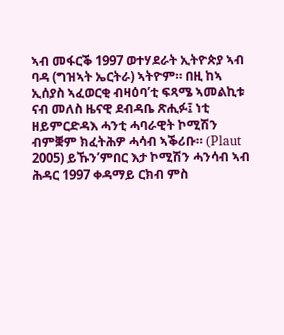ኣብ መፋርቕ 1997 ወተሃደራት ኢትዮጵያ ኣብ ባዳ (ግዝኣት ኤርትራ) ኣትዮም። በዚ ከኣ ኢሰያስ ኣፈወርቂ ብዛዕባ’ቲ ፍጻሜ ኣመልኪቱ ናብ መለስ ዜናዊ ደብዳቤ ጽሒፉ፤ ነቲ ዘይምርድዳእ ሓንቲ ሓባራዊት ኮሚሽን ብምቛም ክፈትሕዎ ሓሳብ ኣቕሪቡ። (Plaut 2005) ይኹን’ምበር እታ ኮሚሽን ሓንሳብ ኣብ ሕዳር 1997 ቀዳማይ ርክብ ምስ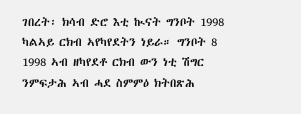ገበረት፡ ክሳብ ድሮ እቲ ኲናት ግንቦት 1998 ካልኣይ ርክብ ኣየካየደትን ነይራ። ግንቦት 8 1998 ኣብ ዘካየደቶ ርክብ ውን ነቲ ሽግር ንምፍታሕ ኣብ ሓደ ስምምዕ ክትበጽሕ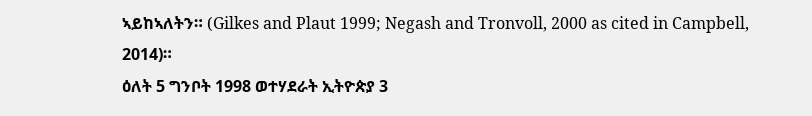ኣይከኣለትን። (Gilkes and Plaut 1999; Negash and Tronvoll, 2000 as cited in Campbell, 2014)።
ዕለት 5 ግንቦት 1998 ወተሃደራት ኢትዮጵያ 3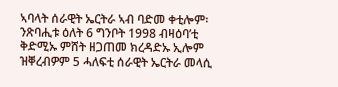ኣባላት ሰራዊት ኤርትራ ኣብ ባድመ ቀቲሎም፡ ንጽባሒቱ ዕለት 6 ግንቦት 1998 ብዛዕባ’ቲ ቅድሚኡ ምሸት ዘጋጠመ ክረዳድኡ ኢሎም ዝቐረብዎም 5 ሓለፍቲ ሰራዊት ኤርትራ መላሲ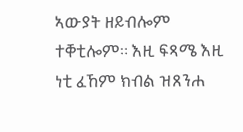ኣውያት ዘይብሎም ተቐቲሎም። እዚ ፍጻሜ እዚ ነቲ ፈኸም ክብል ዝጸንሐ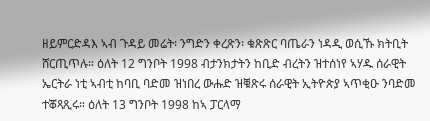ዘይምርድዳእ ኣብ ጉዳይ መሬት፡ ንግድን ቀረጽን፡ ቁጽጽር ባጤራን ነዳዲ ወሲኹ ክትቢት ሸርጢጥሉ። ዕለት 12 ግንቦት 1998 ብታንክታትን ከቢድ ብረትን ዝተሰነየ ኣሃዱ ሰራዊት ኤርትራ ነቲ ኣብቲ ከባቢ ባድመ ዝነበረ ውሑድ ዝቑጽሩ ሰራዊት ኢትዮጵያ ኣጥቂዑ ንባድመ ተቖጻጺሩ። ዕለት 13 ግንቦት 1998 ከኣ ፓርላማ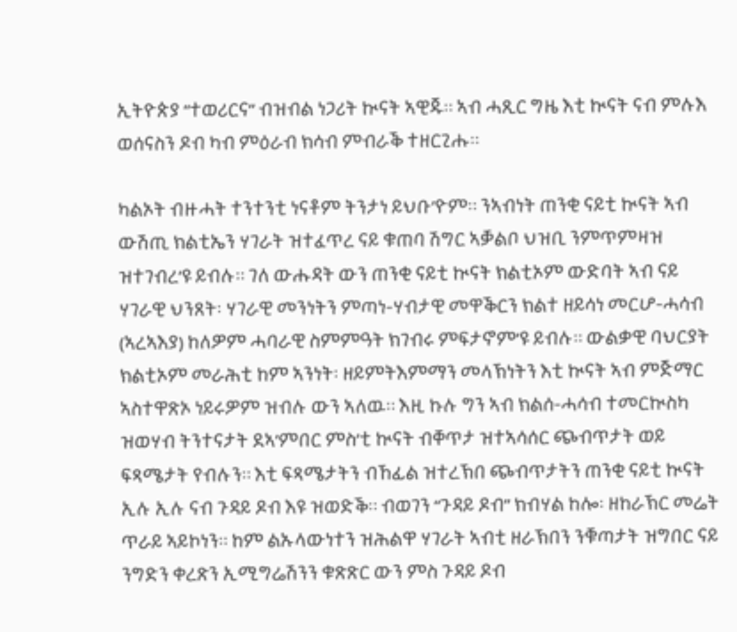ኢትዮጵያ “ተወሪርና” ብዝብል ነጋሪት ኲናት ኣዊጁ። ኣብ ሓጺር ግዜ እቲ ኲናት ናብ ምሉእ ወሰናስን ዶብ ካብ ምዕራብ ክሳብ ምብራቕ ተዘርጊሑ።

ካልኦት ብዙሓት ተንተንቲ ነናቶም ትንታነ ይህቡ’ዮም። ንኣብነት ጠንቂ ናይቲ ኲናት ኣብ ውሽጢ ክልቲኤን ሃገራት ዝተፈጥረ ናይ ቁጠባ ሽግር ኣቓልቦ ህዝቢ ንምጥምዛዝ ዝተገብረ’ዩ ይብሉ። ገለ ውሑዳት ውን ጠንቂ ናይቲ ኲናት ክልቲኦም ውድባት ኣብ ናይ ሃገራዊ ህንጸት፡ ሃገራዊ መንነትን ምጣነ-ሃብታዊ መዋቕርን ክልተ ዘይሳነ መርሆ-ሓሳብ (ኣረኣእያ) ከለዎም ሓባራዊ ስምምዓት ክገብሩ ምፍታኖም’ዩ ይብሉ። ውልቃዊ ባህርያት ክልቲኦም መራሕቲ ከም ኣንነት፡ ዘይምትእምማን መላኽነትን እቲ ኲናት ኣብ ምጅማር ኣስተዋጽኦ ነይሩዎም ዝብሉ ውን ኣለዉ። እዚ ኩሉ ግን ኣብ ክልሰ-ሓሳብ ተመርኲስካ ዝወሃብ ትንተናታት ደኣ’ምበር ምስ’ቲ ኲናት ብቐጥታ ዝተኣሳሰር ጭብጥታት ወይ ፍጻሜታት የብሉን። እቲ ፍጻሜታትን ብኸፊል ዝተረኽበ ጭብጥታትን ጠንቂ ናይቲ ኲናት ኢሉ ኢሉ ናብ ጉዳይ ዶብ እዩ ዝወድቕ። ብወገን “ጉዳይ ዶብ” ክብሃል ከሎ፡ ዘከራኽር መሬት ጥራይ ኣይኮነን። ከም ልኡላውነተን ዝሕልዋ ሃገራት ኣብቲ ዘራኽበን ንቑጣታት ዝግበር ናይ ንግድን ቀረጽን ኢሚግሬሽንን ቁጽጽር ውን ምስ ጉዳይ ዶብ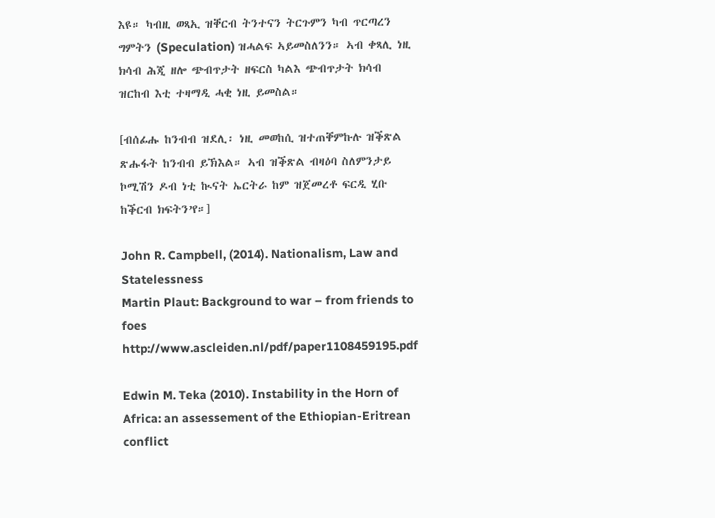እዩ። ካብዚ ወጻኢ ዝቐርብ ትንተናን ትርጉምን ካብ ጥርጣረን ግምትን (Speculation) ዝሓልፍ ኣይመስለንን። ኣብ ቀጻሊ ነዚ ክሳብ ሕጂ ዘሎ ጭብጥታት ዘፍርስ ካልእ ጭብጥታት ክሳብ ዝርከብ እቲ ተዛማዲ ሓቂ ነዚ ይመስል።

[ብሰፊሑ ከንብብ ዝደሊ፡ ነዚ መወከሲ ዝተጠቐምኩሉ ዝቕጽል ጽሑፋት ከንብብ ይኽእል። ኣብ ዝቕጽል ብዛዕባ ስለምንታይ ኮሚሽን ዶብ ነቲ ኲናት ኤርትራ ከም ዝጀመረቶ ፍርዲ ሂቡ ከቕርብ ክፍትን’የ።]

John R. Campbell, (2014). Nationalism, Law and Statelessness
Martin Plaut: Background to war – from friends to foes
http://www.ascleiden.nl/pdf/paper1108459195.pdf

Edwin M. Teka (2010). Instability in the Horn of Africa: an assessement of the Ethiopian-Eritrean conflict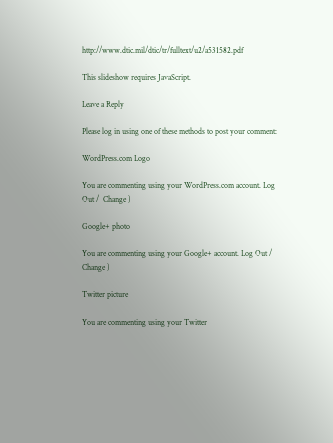http://www.dtic.mil/dtic/tr/fulltext/u2/a531582.pdf

This slideshow requires JavaScript.

Leave a Reply

Please log in using one of these methods to post your comment:

WordPress.com Logo

You are commenting using your WordPress.com account. Log Out /  Change )

Google+ photo

You are commenting using your Google+ account. Log Out /  Change )

Twitter picture

You are commenting using your Twitter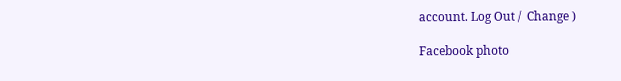account. Log Out /  Change )

Facebook photo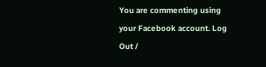You are commenting using your Facebook account. Log Out /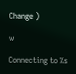Change )

w

Connecting to %s